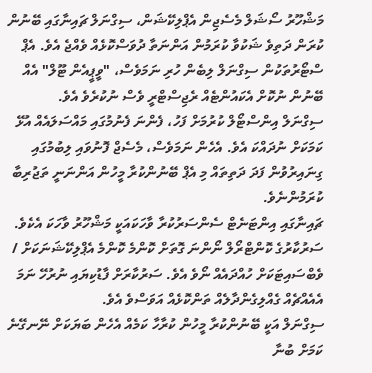މަޝްހޫރު ސޯޝަލް މެސެޖިން އެޕްލިކޭޝަން، ސިގްނަލް ޗައިނާގައި ބޭނުން ކުރަން ދަތިވެ ޝަކުވާ ކުރަމުން އަންނަތާ ދުވަސްކޮޅެއް ވެއްޖެ އެވެ. އެޕް ސްޓޯރުތަކުން ސިގްނަލް ލިބެން ހުރި ނަމަވެސް، "ވީޕީއެން ޓޫލް" އެއް ބޭނުން ނުކޮށް އެކައުންޓެއް ރެޖިސްޓްރީ ވެސް ނުކުރެވެ އެވެ.
ސިގްނަލް އިންސްޓޯލް ކުރުމަށް ފަހު، ފެންނަ ފެނުމުގައި މައްސަލައެއް އުޅޭ ކަމަކަށް ނުދައްކަ އެވެ. އެހެން ނަމަވެސް، މެސެޖް ފޮނުވައި ލިބުމުގައި ގިނައިރުވުން ފަދަ ދަތިތައް މި އެޕް ބޭނުންކުރާ މީހުން އަންނަނީ ތަޖުރިބާ ކުރަމުންނެވެ.
ޗައިނާގައި އިންޓަނެޓް ސެންސަރުކުރާ ވާހަކައަކީ މަޝްހޫރު ވާހަކަ އެކެވެ. ސަރުކާރުގެ ކޮންޓްރޯލް ނޯންނަ ގޮތަށް ކޮންމެ ކޮންމެ އެޕްލިކޭޝަނަކަށް / ވެބްސައިޓަކަށް ހުއްދައެއް ނޯވެ އެވެ. ސަރުކާރަށް ފާޑުކިޔައި ނުރުހޭ ނަމަ އެއެއްޗެއް ގެއްލިގެންދާލެއް ތަންކޮޅެއް އަވަސްވެ އެވެ.
ސިގްނަލް އަކީ ބޭނުންކުރާ މީހުން ކުރާހާ ކަމެއް އެހެން ބަޔަކަށް ނޭނގޭނެ ކަމަށް ބުނާ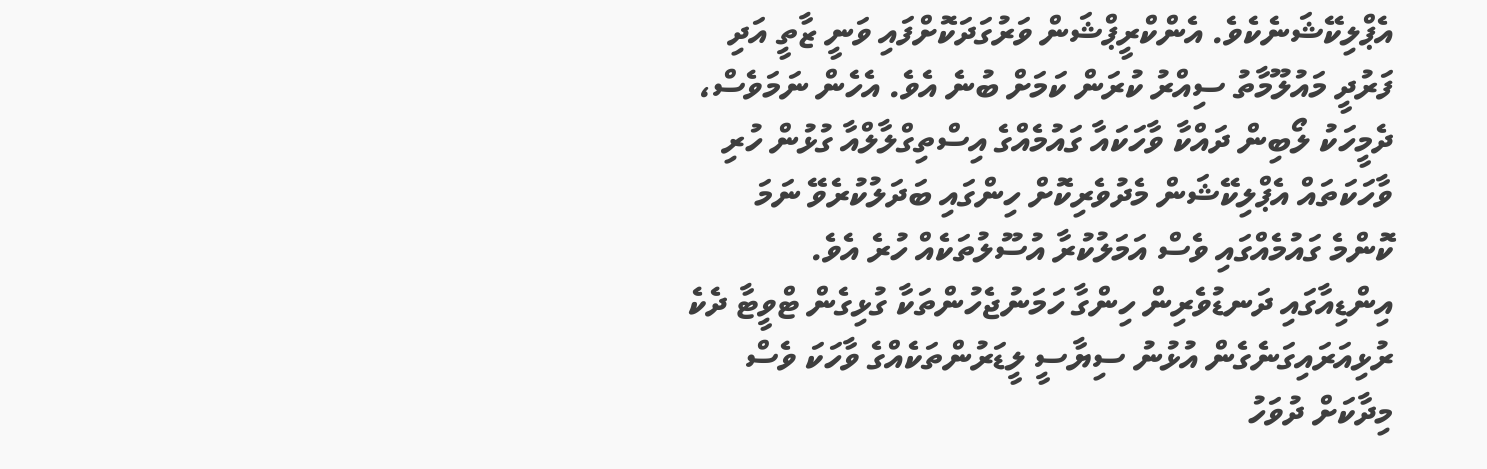އެޕްލިކޭޝަނެކެވެ. އެންކްރީޕްޝަން ވަރުގަދަކޮށްފައި ވަނީ ޒާތީ އަދި ފަރުދީ މައުލޫމާތު ސިއްރު ކުރަން ކަމަށް ބުނެ އެވެ. އެހެން ނަމަވެސް، ދެމީހަކު ލޯބިން ދައްކާ ވާހަކައާ ގައުމެއްގެ އިސްތިގްލާލްއާ ގުޅުން ހުރި ވާހަކަތައް އެޕްލިކޭޝަން މެދުވެރިކޮށް ހިންގައި ބަދަލުކުރެވޭ ނަމަ ކޮންމެ ގައުމެއްގައި ވެސް އަމަލުކުރާ އުސޫލުތަކެއް ހުރެ އެވެ.
އިންޑިއާގައި ދަނޑުވެރިން ހިންގާ ހަމަނުޖެހުންތަކާ ގުޅިގެން ޓްވީޓާ ދެކެ ރުޅިއަރައިގަނެގެން އުޅުނު ސިޔާސީ ލީޑަރުންތަކެއްގެ ވާހަކަ ވެސް މިދާކަށް ދުވަހު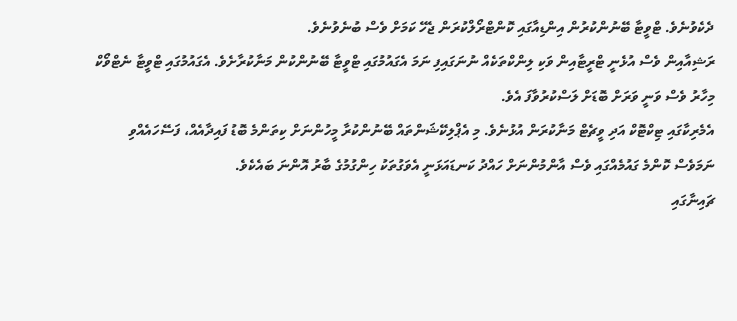ދެކެވުނެވެ. ޓްވީޓާ ބޭނުންކުރުން އިންޑިއާގައި ކޮންޓްރޯލްކުރަން ޖެހޭ ކަމަށް ވެސް ބުނެވުނެވެ.
ރަޝިއާއިން ވެސް އުޅެނީ ޓްރީޓާއިން ވަކި ލިންކްތަކެއް ނުނަގައިފި ނަމަ އެގައުމުގައި ޓްވީޓާ ބޭނުންކުން މަނާކުރާށެވެ. އެގައުމުގައި ޓްވީޓާ ނެޓްވޯކް މިހާރު ވެސް ވަނީ ވަރަށް ބޮޑަށް ލަސްކުރުވާފަ އެވެ.
އެމެރިކާގައި ޓިކްޓޮކް އަދި ވީޗެޓް މަނާކުރަން އުޅުނެވެ. މި އެޕްލިކޭޝަންތައް ބޭނުންކުރާ މީހުންނަށް ކިތަންމެ ބޮޑު ފައިދާއެއް، ފަސޭހައެއްވި ނަމަވެސް ކޮންމެ ގައުމެއްގައި ވެސް އާންމުންނަށް ހައްދު ކަނޑައަޅަނީ އެވަގުތަކު ހިންގުމުގެ ބާރު އޮންނަ ބައެކެވެ.
ޗައިނާގައި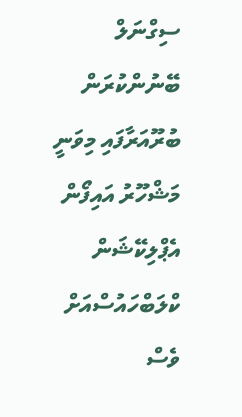ސިގްނަލް ބޭނުންކުރަން ބުރޫއަރާފައި މިވަނީ މަޝްހޫރު އައިފޯން އެޕްލިކޭޝަން ކްލަބްހައުސްއަށް ވެސް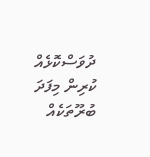ދުވަސްކޮޅެއް ކުރިން މިފަދަ ބުރޫތަކެއް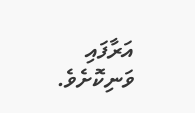އަރާފައި ވަނިކޮށެވެ.